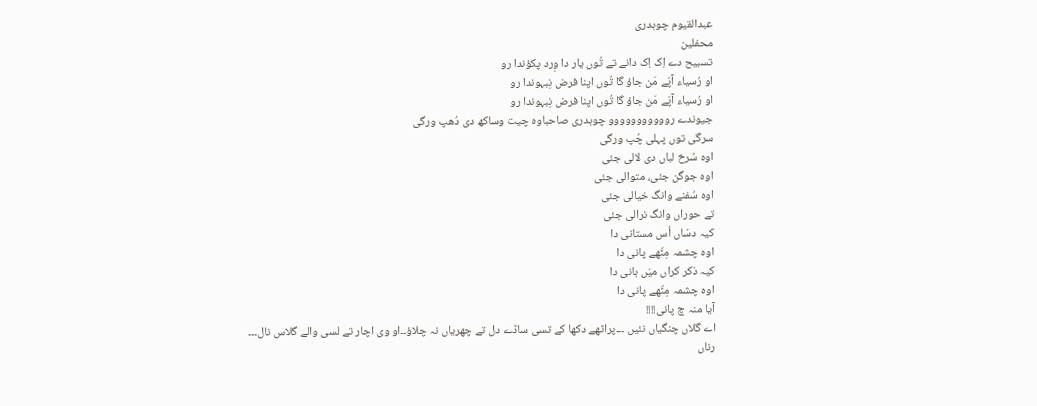عبدالقیوم چوہدری
محفلین
تسبیح دے اِک اِک دانے تے تُوں یار دا وِرد پکؤندا رو
او رُسیاء آپّے مَن جاؤ گا تُوں اپنا فرض نِبہوندا رو
او رُسیاء آپّے مَن جاؤ گا تُوں اپنا فرض نِبہوندا رو
جیوندے رووووووووووو چوہدری صاحباوہ چیت وساکھ دی دُھپ ورگی
سرگی توں پہلی چُپ ورگی
اوہ سُرخ لباں دی لالی جئی
اوہ جوگن جئی، متوالی جئی
اوہ سُفنے وانگ خیالی جئی
تے حوراں وانگ نرالی جئی
کیہ دسّاں اُس مستانی دا
اوہ چشمہ مِٹّھے پانی دا
کیہ ذکر کراں میَں ہانی دا
اوہ چشمہ مِٹّھے پانی دا
آیا منہ چ پانی!!!!
اے گلاں چنگیاں نئیں ۔۔۔پراٹھے دکھا کے تسی ساڈے دل تے چھریاں نہ چلاؤ۔۔او وی اچار تے لسی والے گلاس نال۔۔۔
رناں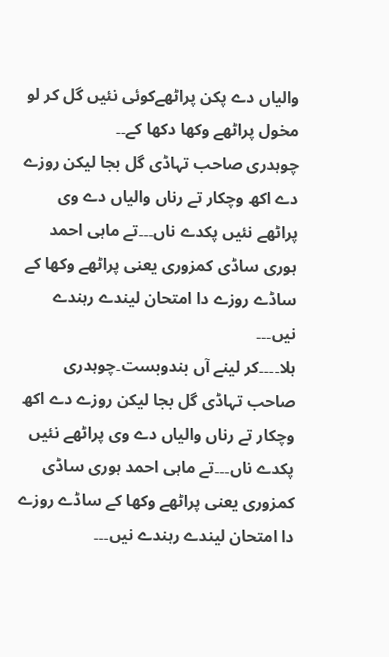والیاں دے پکن پراٹھےکوئی نئیں گل کر لو مخول پراٹھے وکھا دکھا کے۔۔
چوہدری صاحب تہاڈی گل بجا لیکن روزے دے اکھ وچکار تے رناں والیاں دے وی پراٹھے نئیں پکدے ناں۔۔۔تے ماہی احمد ہوری ساڈی کمزوری یعنی پراٹھے وکھا کے ساڈے روزے دا امتحان لیندے رہندے نیں۔۔۔
ہلا۔۔۔۔کر لینے آں بندوبست۔چوہدری صاحب تہاڈی گل بجا لیکن روزے دے اکھ وچکار تے رناں والیاں دے وی پراٹھے نئیں پکدے ناں۔۔۔تے ماہی احمد ہوری ساڈی کمزوری یعنی پراٹھے وکھا کے ساڈے روزے دا امتحان لیندے رہندے نیں۔۔۔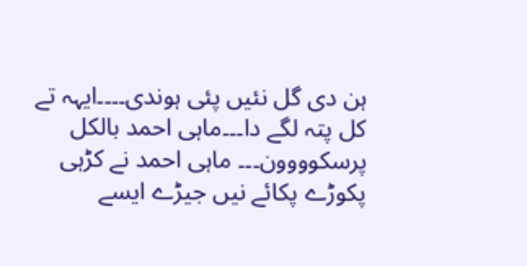ہن دی گل نئیں پئی ہوندی۔۔۔۔ایہہ تے کل پتہ لگے دا۔۔۔ماہی احمد بالکل پرسکوووون۔۔۔ ماہی احمد نے کڑہی پکوڑے پکائے نیں جیڑے ایسے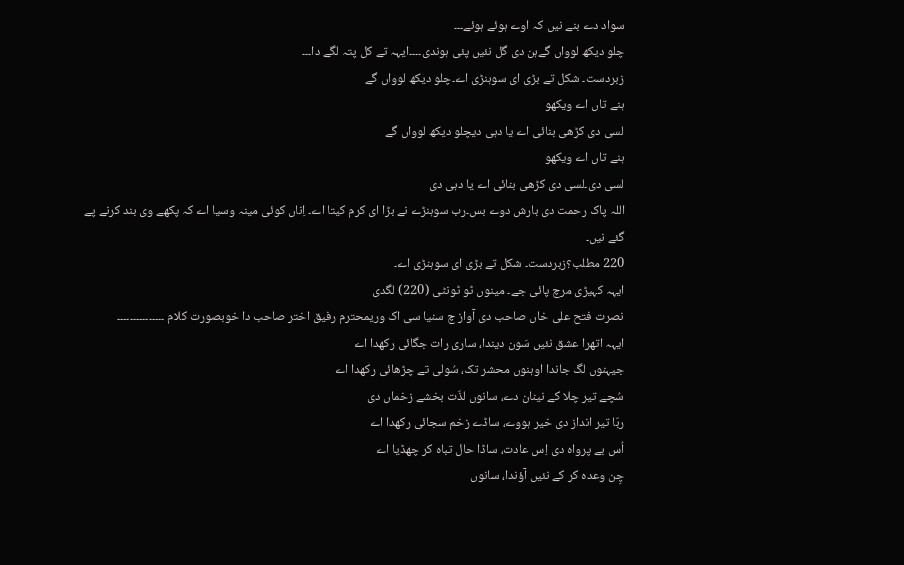سواد دے بنے نیں کہ اوے ہوئے ہوئے۔۔۔
چلو دیکھ لوواں گےہن دی گل نئیں پئی ہوندی۔۔۔۔ایہہ تے کل پتہ لگے دا۔۔۔
زبردست۔ شکل تے بڑی ای سوہنڑی اے۔چلو دیکھ لوواں گے
ہنے تاں اے ویکھو
لسی دی کڑھی بنائی اے یا دہی دیچلو دیکھ لوواں گے
ہنے تاں اے ویکھو
لسی دی۔لسی دی کڑھی بنائی اے یا دہی دی
اللہ پاک رحمت دی بارش دوے بس۔رب سوہنڑے نے بڑا ای کرم کیتا اے۔ اِناں کوئی مینہ وسیا اے کہ پکھے وی بند کرنے پے گئے نیں۔
220 مطلب؟زبردست۔ شکل تے بڑی ای سوہنڑی اے۔
ایہہ کہیڑی مرچ پائی جے۔ مینوں ٹو ٹونٹی (220) لگدی
نصرت فتح علی خاں صاحب دی آواز چ سنیا سی اک وریمحترم رفیق اختر صاحب دا خوبصورت کلام ۔۔۔۔۔۔۔۔۔۔۔۔۔۔۔
ایہہ اتھرا عشق نئیں سَون دیندا، ساری رات جگائی رکھدا اے
جیہنوں لگ جاندا اوہنوں محشر تک، سُولی تے چڑھائی رکھدا اے
سُچے تیر چلا کے نینان دے، سانوں لذّت بخشے زخماں دی
ربّا تیر انداز دی خیر ہووے، ساڈے زخم سجائی رکھدا اے
اُس بے پرواہ دی اِس عادت، ساڈا حال تباہ کر چھڈیا اے
چِن وعدہ کر کے نئیں آؤندا، سانوں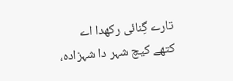تارے گِنائی رکھدا اے
کتھے کیچ شہر دا شہزادہ،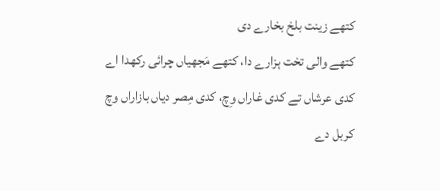کتھے زینت بلخ بخارے دی
کتھے والی تخت ہزارے دا، کتھے مَجھیاں چرائی رکھدا اے
کدی عرشاں تے کدی غاراں وِچ، کدی مِصر دیاں بازاراں وچ
کربل دے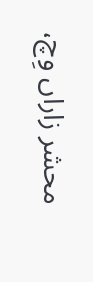محشر زاراں وِچ،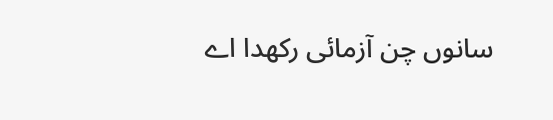سانوں چن آزمائی رکھدا اے